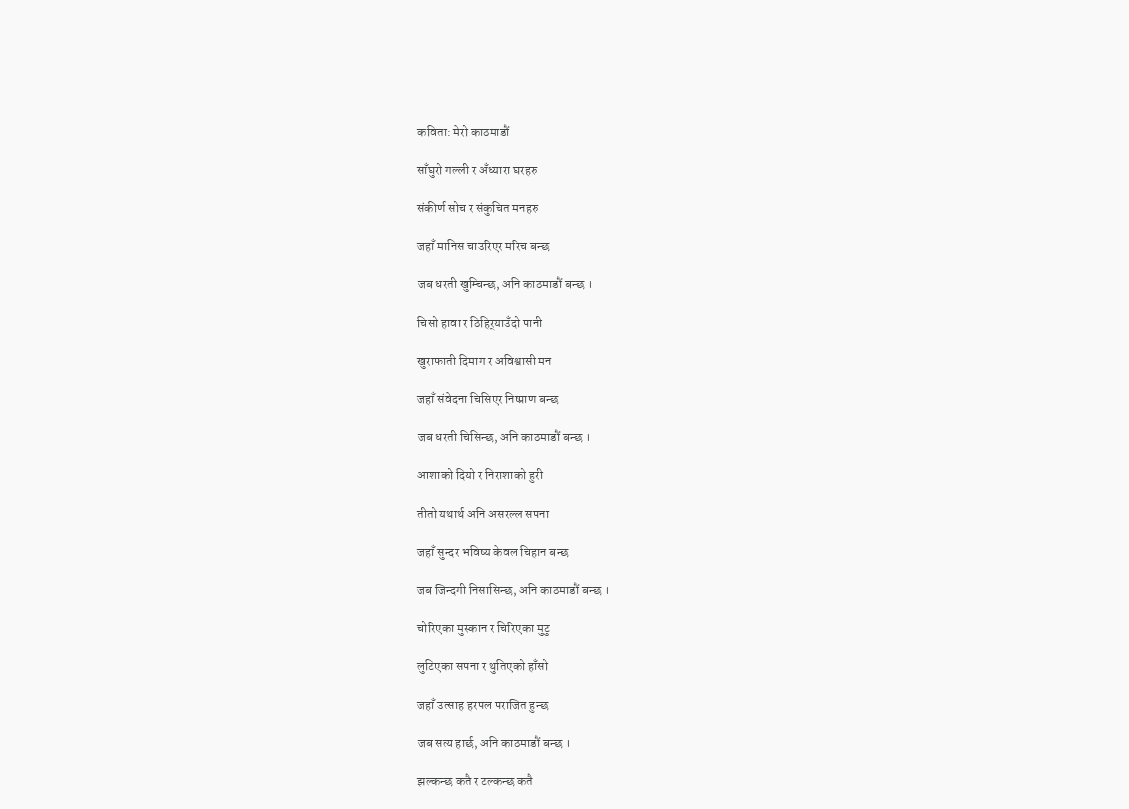कविता: मेरो काठमाडौं

साँघुरो गल्ली र अँध्यारा घरहरु

संकीर्ण सोच र संकुचित मनहरु

जहाँ मानिस चाउरिएर मरिच बन्छ

जब धरती खुम्चिन्छ, अनि काठमाडौं बन्छ ।

चिसो हावा र ठिहिर्‌याउँदो पानी

खुराफाती दिमाग र अविश्वासी मन

जहाँ संवेदना चिसिएर निष्प्राण बन्छ

जब धरती चिसिन्छ, अनि काठमाडौं बन्छ ।

आशाको दियो र निराशाको हुरी

तीतो यथार्थ अनि असरल्ल सपना

जहाँ सुन्दर भविष्य केवल चिहान बन्छ

जब जिन्दगी निसासिन्छ, अनि काठमाडौं बन्छ ।

चोरिएका मुस्कान र चिरिएका मुटु

लुटिएका सपना र थुतिएको हाँसो

जहाँ उत्साह हरपल पराजित हुन्छ

जब सत्य हार्छ, अनि काठमाडौं बन्छ ।

झल्कन्छ कतै र टल्कन्छ कतै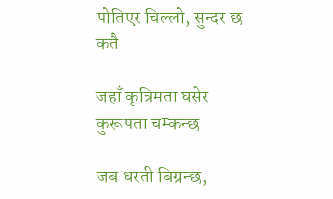पोतिएर चिल्लो, सुन्दर छ कतै

जहाँ कृत्रिमता घसेर कुरूपता चम्कन्छ

जब धरती बिग्रन्छ,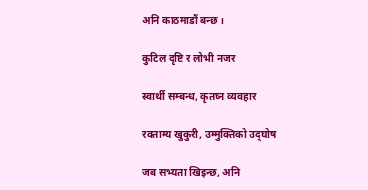अनि काठमाडौं बन्छ ।

कुटिल दृष्टि र लोभी नजर

स्वार्थी सम्बन्ध, कृतघ्न व्यवहार

रक्ताम्य खुकुरी, उम्मुक्तिको उद्‍घोष

जब सभ्यता खिइन्छ, अनि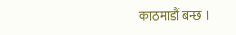काठमाडौं बन्छ ।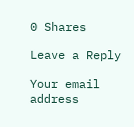0 Shares

Leave a Reply

Your email address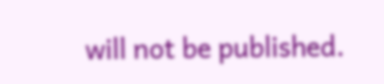will not be published.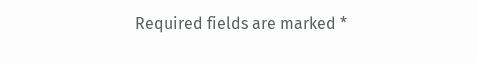Required fields are marked *